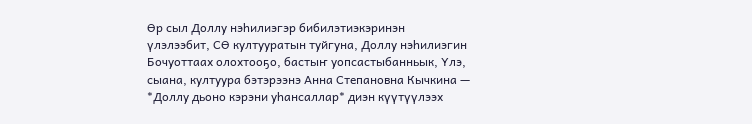Өр сыл Доллу нэһилиэгэр бибилэтиэкэринэн үлэлээбит, СӨ култууратын туйгуна, Доллу нэһилиэгин Бочуоттаах олохтооҕо, бастыҥ уопсастыбанньык, Үлэ, сыана, култуура бэтэрээнэ Анна Степановна Кычкина — *Доллу дьоно кэрэни уһансаллар* диэн күүтүүлээх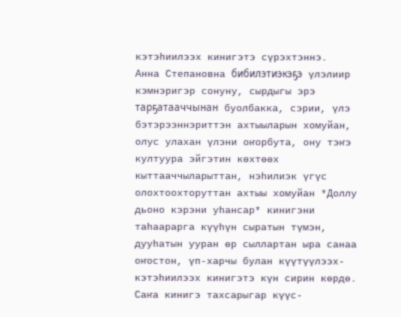кэтэһиилээх кинигэтэ сүрэхтэннэ.
Анна Степановна бибилэтиэкэҕэ үлэлиир кэмнэригэр сонуну, сырдыгы эрэ тарҕатааччынан буолбакка, сэрии, үлэ бэтэрээннэриттэн ахтыыларын хомуйан, олус улахан үлэни оҥорбута, ону тэҥэ култуура эйгэтин көхтөөх кыттааччыларыттан, нэһилиэк үгүс олохтоохторуттан ахтыы хомуйан *Доллу дьоно кэрэни уһансар* кинигэни таһаарарга күүһүн сыратын түмэн, дууһатын ууран өр сыллартан ыра санаа оҥостон, үп-харчы булан күүтүүлээх-кэтэһиилээх кинигэтэ күн сирин көрдө. Саҥа кинигэ тахсарыгар күүс-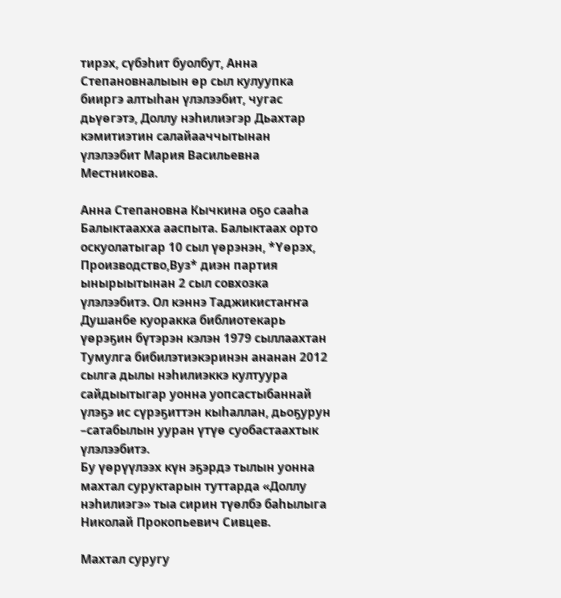тирэх, сүбэһит буолбут, Анна Степановналыын өр сыл кулуупка бииргэ алтыһан үлэлээбит, чугас дьүөгэтэ, Доллу нэһилиэгэр Дьахтар кэмитиэтин салайааччытынан үлэлээбит Мария Васильевна Местникова.

Анна Степановна Кычкина оҕо сааһа Балыктаахха ааспыта. Балыктаах орто оскуолатыгар 10 сыл үөрэнэн, *Үөрэх, Производство,Вуз* диэн партия ынырыытынан 2 сыл совхозка үлэлээбитэ. Ол кэннэ Таджикистаҥҥа Душанбе куоракка библиотекарь үөрэҕин бүтэрэн кэлэн 1979 сыллаахтан Тумулга бибилэтиэкэринэн ананан 2012 сылга дылы нэһилиэккэ култуура сайдыытыгар уонна уопсастыбаннай үлэҕэ ис сүрэҕиттэн кыһаллан, дьоҕурун –сатабылын ууран үтүө суобастаахтык үлэлээбитэ.
Бу үөрүүлээх күн эҕэрдэ тылын уонна махтал суруктарын туттарда «Доллу нэһилиэгэ» тыа сирин түөлбэ баһылыга Николай Прокопьевич Сивцев.

Махтал суругу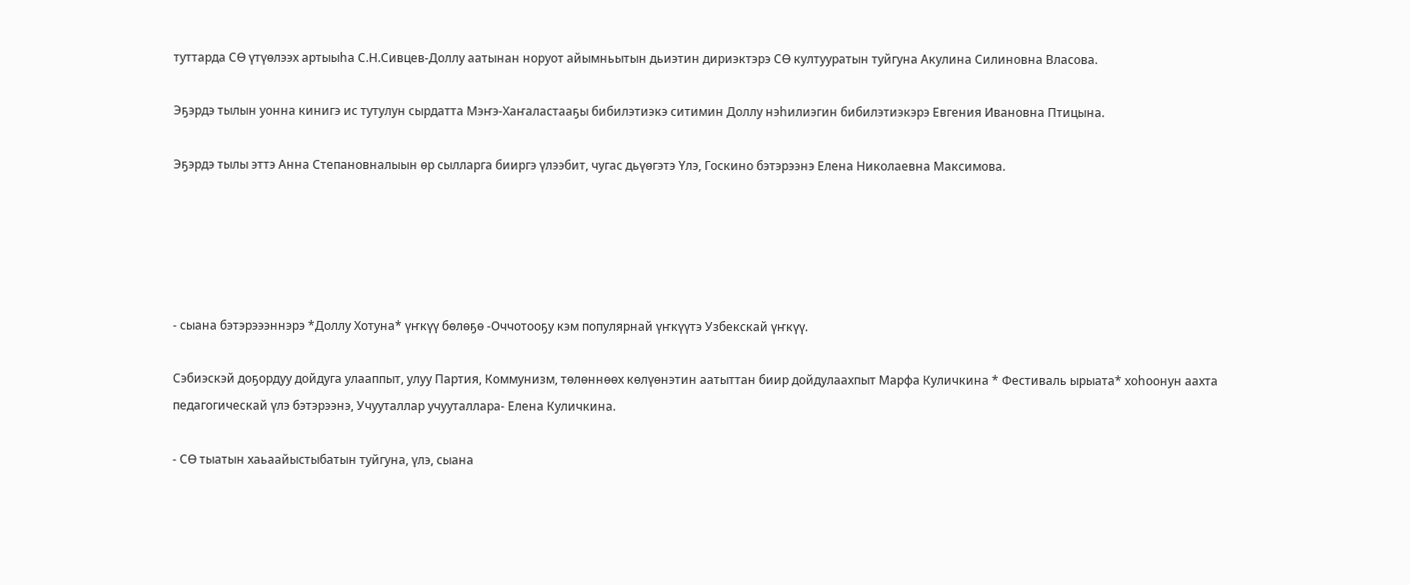туттарда СӨ үтүөлээх артыыһа С.Н.Сивцев-Доллу аатынан норуот айымньытын дьиэтин дириэктэрэ СӨ култууратын туйгуна Акулина Силиновна Власова.

Эҕэрдэ тылын уонна кинигэ ис тутулун сырдатта Мэҥэ-Хаҥаластааҕы бибилэтиэкэ ситимин Доллу нэһилиэгин бибилэтиэкэрэ Евгения Ивановна Птицына.

Эҕэрдэ тылы эттэ Анна Степановналыын өр сылларга бииргэ үлээбит, чугас дьүөгэтэ Үлэ, Госкино бэтэрээнэ Елена Николаевна Максимова.





- сыана бэтэрэээннэрэ *Доллу Хотуна* үҥкүү бөлөҕө -Оччотооҕу кэм популярнай үҥкүүтэ Узбекскай үҥкүү.

Сэбиэскэй доҕордуу дойдуга улааппыт, улуу Партия, Коммунизм, төлөннөөх көлүөнэтин аатыттан биир дойдулаахпыт Марфа Куличкина * Фестиваль ырыата* хоһоонун аахта педагогическай үлэ бэтэрээнэ, Учууталлар учууталлара- Елена Куличкина.

- СӨ тыатын хаьаайыстыбатын туйгуна, үлэ, сыана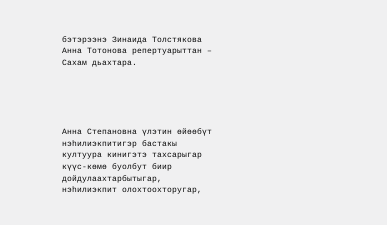бэтэрээнэ Зинаида Толстякова Анна Тотонова репертуарыттан – Сахам дьахтара.





Анна Степановна үлэтин өйөөбүт нэһилиэкпитигэр бастакы култуура кинигэтэ тахсарыгар күүс-көмө буолбут биир дойдулаахтарбытыгар, нэһилиэкпит олохтоохторугар,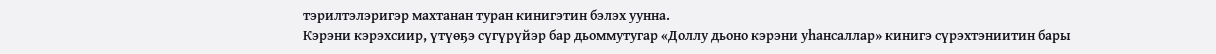тэрилтэлэригэр махтанан туран кинигэтин бэлэх уунна.
Кэрэни кэрэхсиир, үтүөҕэ сүгүрүйэр бар дьоммутугар «Доллу дьоно кэрэни уһансаллар» кинигэ сүрэхтэниитин бары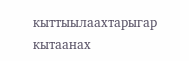кыттыылаахтарыгар кытаанах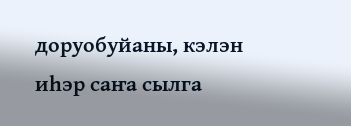доруобуйаны, кэлэн иһэр саҥа сылга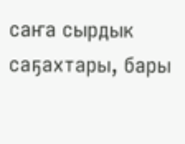саҥа сырдык саҕахтары, бары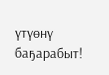үтүөнү баҕарабыт!